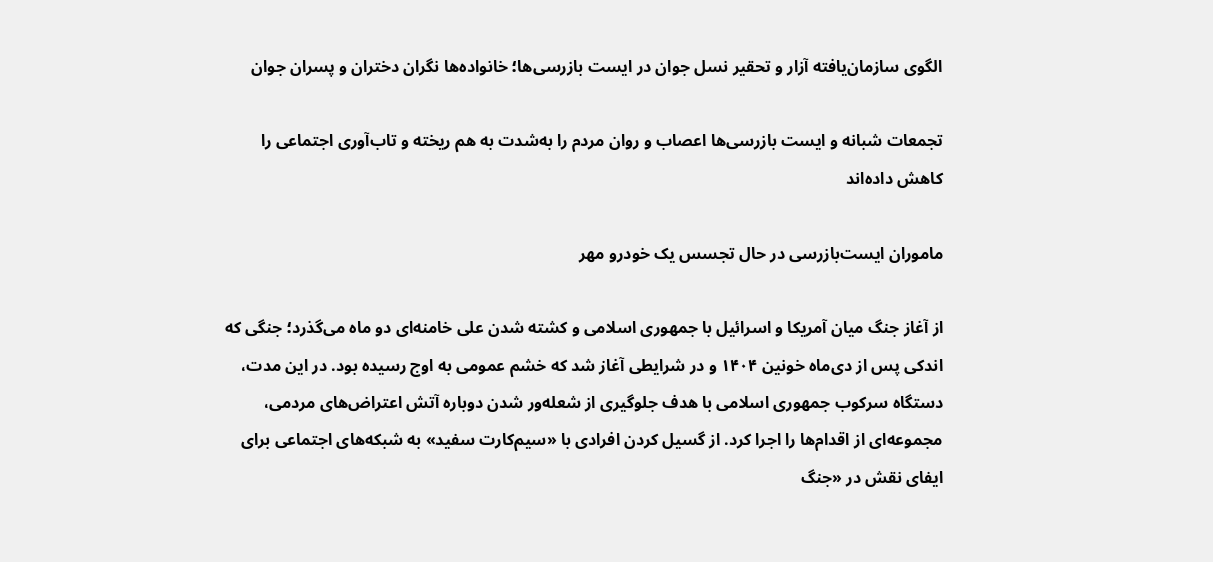الگوی سازمان‌یافته آزار و تحقیر نسل جوان در ایست‌ بازرسی‌ها؛ خانواده‌ها نگران دختران و پسران جوان

تجمعات شبانه و ایست بازرسی‌ها اعصاب و روان مردم را به‌شدت به هم ریخته‌ و تاب‌آوری اجتماعی را کاهش داده‌اند

ماموران ایست‌بازرسی در حال تجسس یک خودرو مهر

از آغاز جنگ میان آمریکا و اسرائیل با جمهوری اسلامی و کشته ‌شدن علی خامنه‌ای دو ماه می‌گذرد؛ جنگی که اندکی پس از دی‌ماه خونین ۱۴۰۴ و در شرایطی آغاز شد که خشم عمومی به اوج رسیده بود. در این مدت، دستگاه سرکوب جمهوری اسلامی با هدف جلوگیری از شعله‌ور شدن دوباره آتش اعتراض‌های مردمی، مجموعه‌ای از اقدام‌ها را اجرا کرد. از گسیل کردن افرادی با «سیم‌کارت‌ سفید» به شبکه‌های اجتماعی برای ایفای نقش در «جنگ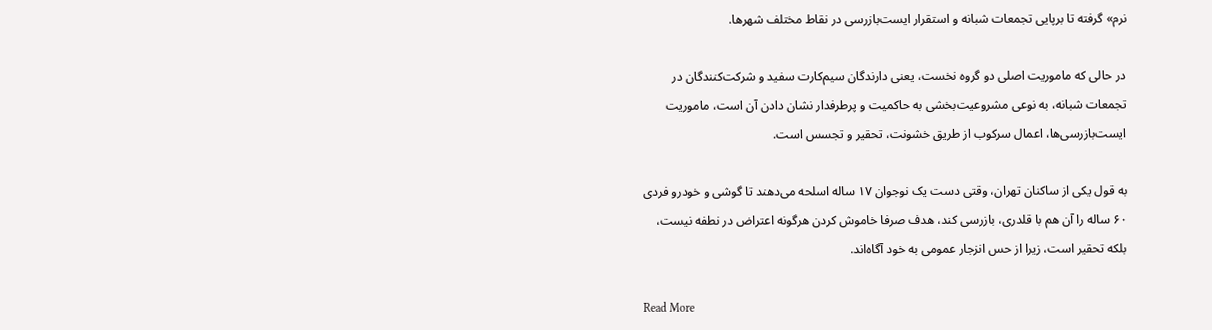نرم» گرفته تا برپایی تجمعات شبانه و استقرار ایست‌بازرسی در نقاط مختلف شهرها.

در حالی‌ که ماموریت اصلی دو گروه نخست، یعنی دارندگان سیم‌کارت‌ سفید و شرکت‌کنندگان در تجمعات شبانه، به نوعی مشروعیت‌بخشی به حاکمیت و پرطرفدار نشان دادن آن است، ماموریت ایست‌‌بازرسی‌ها، اعمال سرکوب از طریق خشونت، تحقیر و تجسس است.

به قول یکی از ساکنان تهران، وقتی دست یک نوجوان ۱۷ ساله اسلحه می‌دهند تا گوشی و خودرو فردی ۶۰ ساله را آن هم با قلدری، بازرسی کند، هدف صرفا خاموش کردن هرگونه اعتراض در نطفه نیست، بلکه تحقیر است، زیرا از حس انزجار عمومی به خود آگاه‌اند.

Read More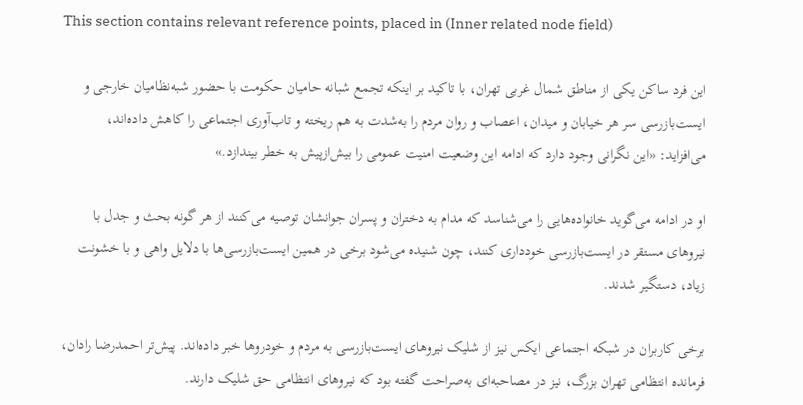This section contains relevant reference points, placed in (Inner related node field)

این فرد ساکن یکی از مناطق شمال غربی تهران، با تاکید بر اینکه تجمع‌ شبانه حامیان حکومت با حضور شبه‌نظامیان خارجی و ایست‌بازرسی‌ سر هر خیابان و میدان، اعصاب و روان مردم را به‌شدت به هم ریخته‌ و تاب‌آوری اجتماعی را کاهش داده‌اند، می‌افزاید: «این نگرانی وجود دارد که ادامه این وضعیت امنیت عمومی را بیش‌ازپیش به خطر بیندازد.»

او در ادامه می‌گوید خانواده‌هایی را می‌شناسد که مدام به دختران و پسران جوانشان توصیه می‌کنند از هر گونه بحث و جدل با نیروهای مستقر در ایست‌بازرسی خودداری کنند، چون شنیده می‌شود برخی در همین ایست‌بازرسی‌ها با دلایل واهی و با خشونت زیاد، دستگیر شدند.

برخی کاربران در شبکه‌ اجتماعی ایکس نیز از شلیک نیروهای ایست‌بازرسی به مردم و خودروها خبر داده‌اند. پیش‌تر احمدرضا رادان، فرمانده انتظامی تهران بزرگ، نیز در مصاحبه‌ای به‌صراحت گفته بود که نیروهای انتظامی حق شلیک دارند.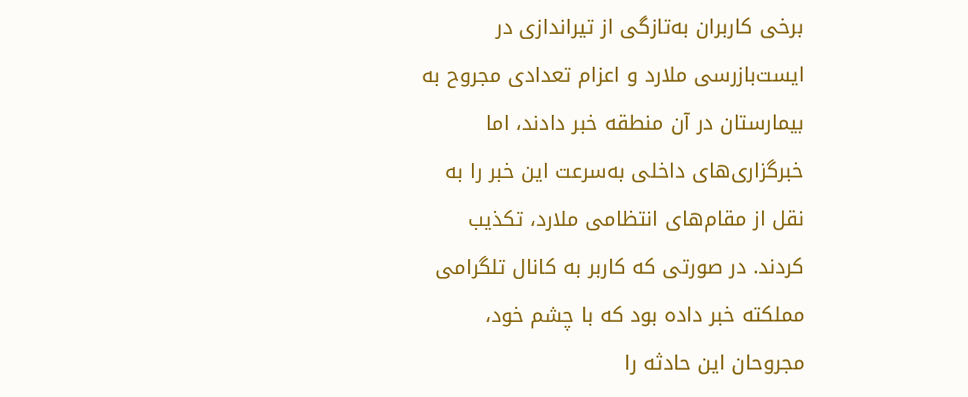برخی کاربران به‌تازگی از تیراندازی در ایست‌بازرسی ملارد و اعزام تعدادی مجروح به بیمارستان در آن منطقه خبر دادند، اما خبرگزاری‌های داخلی به‌سرعت این خبر را به نقل از مقام‌های انتظامی ملارد، تکذیب کردند. در صورتی‌ که کاربر به کانال تلگرامی مملکته خبر داده بود که با چشم خود، مجروحان این حادثه را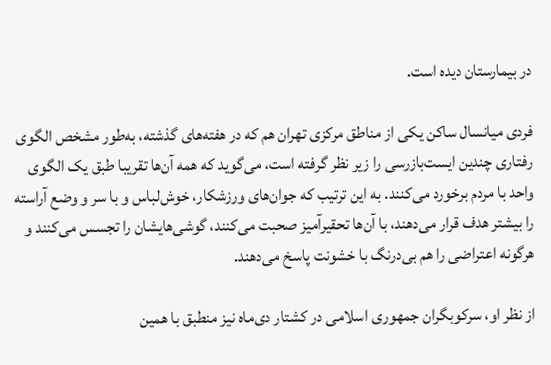در بیمارستان دیده است.

فردی میانسال ساکن یکی از مناطق مرکزی تهران هم که در هفته‌های گذشته، به‌طور مشخص الگوی رفتاری چندین ایست‌بازرسی را زیر نظر گرفته است، می‌گوید که همه آن‌ها تقریبا طبق یک الگوی واحد با مردم برخورد می‌کنند. به این ترتیب که جوان‌های ورزشکار، خوش‌لباس و با سر و وضع آراسته را بیشتر هدف قرار می‌دهند، با آن‌ها تحقیرآمیز صحبت می‌کنند، گوشی‌هایشان را تجسس می‌کنند و هرگونه اعتراضی را هم بی‌درنگ با خشونت پاسخ می‌دهند.

از نظر او، سرکوبگران جمهوری اسلامی در کشتار دی‌ماه نیز منطبق با همین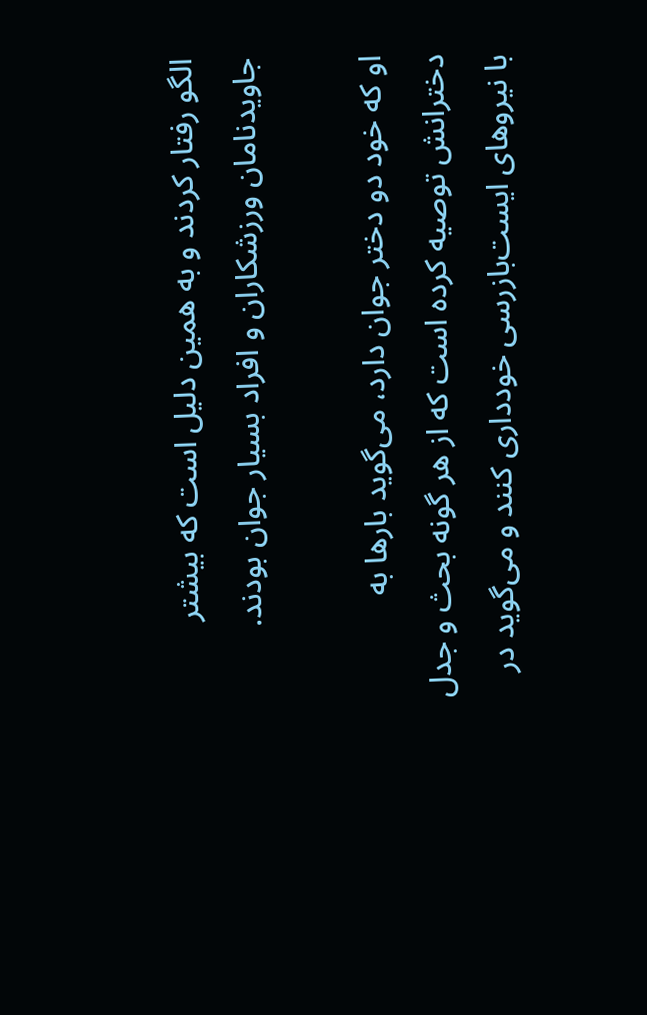الگو رفتار کردند و به همین دلیل است که بیشتر جاویدنامان ورزشکاران و افراد بسیار جوان بودند.

او که خود دو دختر جوان دارد، می‌گوید بارها به دخترانش توصیه کرده است که از هر گونه بحث و جدل با نیروهای ایست‌بازرسی خودداری کنند و می‌گوید در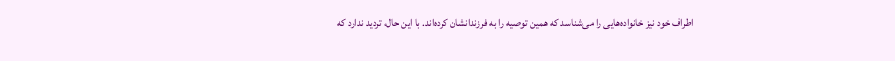اطراف خود نیز خانواده‌هایی را می‌شناسد که همین توصیه را به فرزندانشان کرده‌اند. با این حال، تردید ندارد که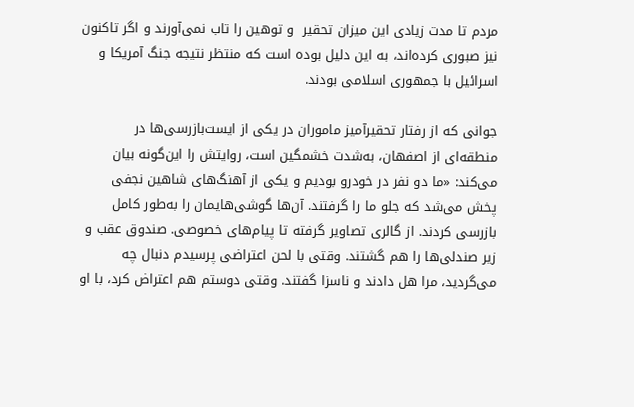مردم تا مدت زیادی این میزان تحقیر  و توهین را تاب نمی‌آورند و اگر تاکنون نیز صبوری کرده‌اند، به این دلیل بوده است که منتظر نتیجه جنگ آمریکا و اسرائیل با جمهوری اسلامی بودند.

جوانی که از رفتار تحقیرآمیز ماموران در یکی از ایست‌بازرسی‌ها در منطقه‌ای از اصفهان، به‌شدت خشمگین است، روایتش را این‌گونه بیان می‌کند: «ما دو نفر در خودرو بودیم و یکی از آهنگ‌های شاهین نجفی پخش می‌شد که جلو ما را گرفتند. آن‌ها گوشی‌هایمان را به‌طور کامل بازرسی کردند. از گالری تصاویر گرفته تا پیام‌های خصوصی. صندوق عقب و زیر صندلی‌ها را هم گشتند. وقتی با لحن اعتراضی پرسیدم دنبال چه می‌گردید، مرا هل دادند و ناسزا گفتند. وقتی دوستم هم اعتراض کرد، با او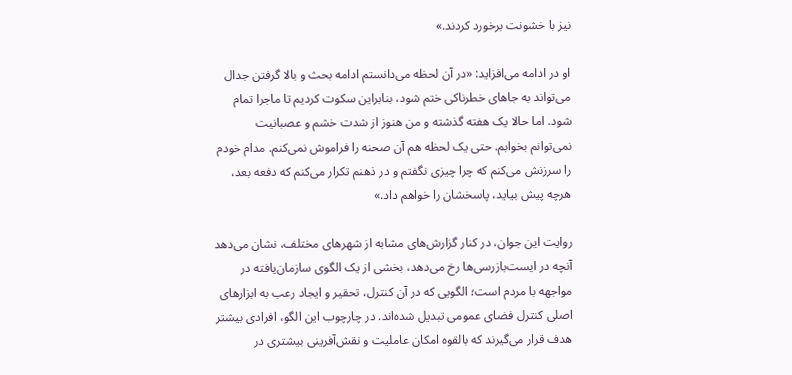نیز با خشونت برخورد کردند.»

او در ادامه می‌افزاید: «در آن لحظه می‌دانستم ادامه بحث و بالا گرفتن جدال می‌تواند به جاهای خطرناکی ختم شود، بنابراین سکوت کردیم تا ماجرا تمام شود. اما حالا یک هفته گذشته و من هنوز از شدت خشم و عصبانیت نمی‌توانم بخوابم. حتی یک لحظه هم آن صحنه را فراموش نمی‌کنم. مدام خودم را سرزنش می‌کنم که چرا چیزی نگفتم و در ذهنم تکرار می‌کنم که دفعه بعد، هرچه پیش بیاید، پاسخشان را خواهم داد.»

روایت این جوان، در کنار گزارش‌های مشابه از شهرهای مختلف، نشان می‌دهد آنچه در ایست‌بازرسی‌ها رخ می‌دهد، بخشی از یک الگوی سازمان‌یافته در مواجهه با مردم است؛ الگویی که در آن کنترل، تحقیر و ایجاد رعب به ابزارهای اصلی کنترل فضای عمومی تبدیل شده‌اند. در چارچوب این الگو، افرادی بیشتر هدف قرار می‌گیرند که بالقوه امکان عاملیت و نقش‌آفرینی بیشتری در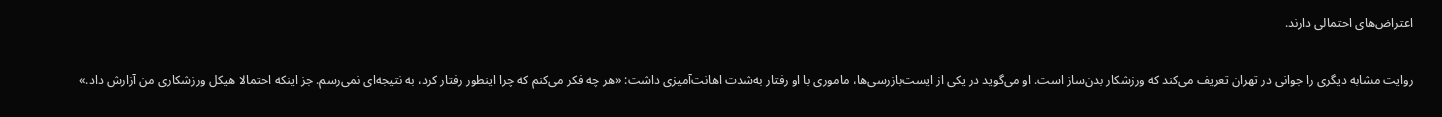اعتراض‌های احتمالی دارند.

روایت مشابه دیگری را جوانی در تهران تعریف می‌کند که ورزشکار بدن‌ساز است. او می‌گوید در یکی از ایست‌بازرسی‌ها، ماموری با او رفتار به‌شدت اهانت‌آمیزی داشت: «هر چه فکر می‌کنم که چرا اینطور رفتار کرد، به نتیجه‌ای نمی‌رسم. جز اینکه احتمالا هیکل ورزشکاری‌ من آزارش داد.»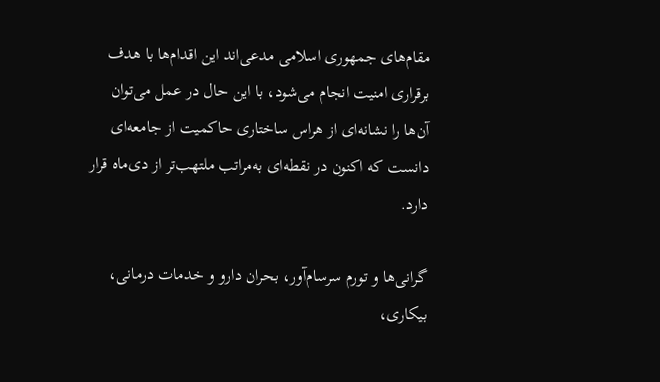مقام‌های جمهوری اسلامی مدعی‌اند این اقدام‌ها با هدف برقراری امنیت انجام می‌شود، با این حال در عمل می‌توان آن‌ها را نشانه‌ای از هراس ساختاری حاکمیت از جامعه‌ای دانست که اکنون در نقطه‌ای به‌مراتب ملتهب‌تر از دی‌ماه قرار دارد.

گرانی‌ها و تورم سرسام‌آور، بحران دارو و خدمات درمانی، بیکاری،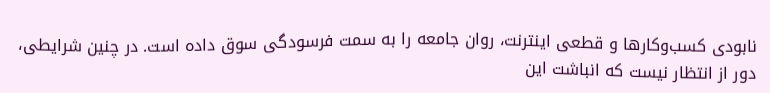نابودی کسب‌وکارها و قطعی اینترنت، روان جامعه را به سمت فرسودگی سوق داده است. در چنین شرایطی، دور از انتظار نیست که انباشت این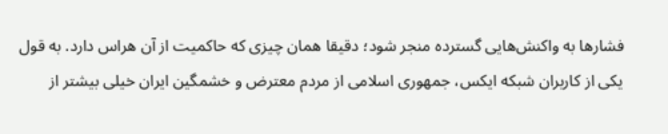فشارها به واکنش‌هایی گسترده منجر شود؛ دقیقا همان چیزی که حاکمیت از آن هراس دارد. به قول یکی از کاربران شبکه ایکس، جمهوری اسلامی از مردم معترض و خشمگین ایران خیلی بیشتر از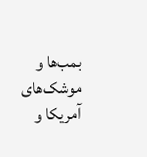بمب‌ها و موشک‌های آمریکا و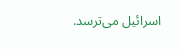اسرائیل می‌ترسد.